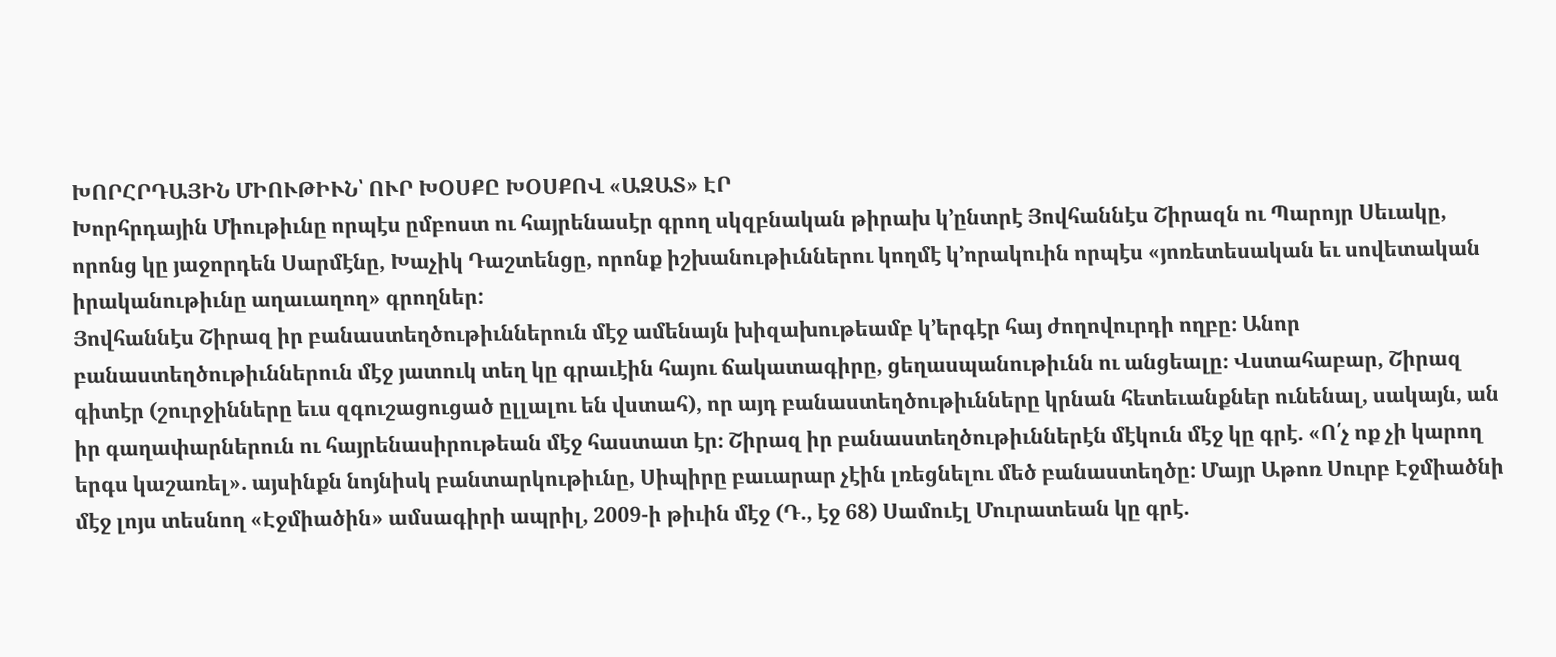ԽՈՐՀՐԴԱՅԻՆ ՄԻՈՒԹԻՒՆ՝ ՈՒՐ ԽՕՍՔԸ ԽՕՍՔՈՎ «ԱԶԱՏ» ԷՐ
Խորհրդային Միութիւնը որպէս ըմբոստ ու հայրենասէր գրող սկզբնական թիրախ կ՚ընտրէ Յովհաննէս Շիրազն ու Պարոյր Սեւակը, որոնց կը յաջորդեն Սարմէնը, Խաչիկ Դաշտենցը, որոնք իշխանութիւններու կողմէ կ՚որակուին որպէս «յոռետեսական եւ սովետական իրականութիւնը աղաւաղող» գրողներ:
Յովհաննէս Շիրազ իր բանաստեղծութիւններուն մէջ ամենայն խիզախութեամբ կ՚երգէր հայ ժողովուրդի ողբը։ Անոր բանաստեղծութիւններուն մէջ յատուկ տեղ կը գրաւէին հայու ճակատագիրը, ցեղասպանութիւնն ու անցեալը։ Վստահաբար, Շիրազ գիտէր (շուրջինները եւս զգուշացուցած ըլլալու են վստահ), որ այդ բանաստեղծութիւնները կրնան հետեւանքներ ունենալ, սակայն, ան իր գաղափարներուն ու հայրենասիրութեան մէջ հաստատ էր։ Շիրազ իր բանաստեղծութիւններէն մէկուն մէջ կը գրէ. «Ո՛չ ոք չի կարող երգս կաշառել». այսինքն նոյնիսկ բանտարկութիւնը, Սիպիրը բաւարար չէին լռեցնելու մեծ բանաստեղծը: Մայր Աթոռ Սուրբ Էջմիածնի մէջ լոյս տեսնող «Էջմիածին» ամսագիրի ապրիլ, 2009-ի թիւին մէջ (Դ., էջ 68) Սամուէլ Մուրատեան կը գրէ.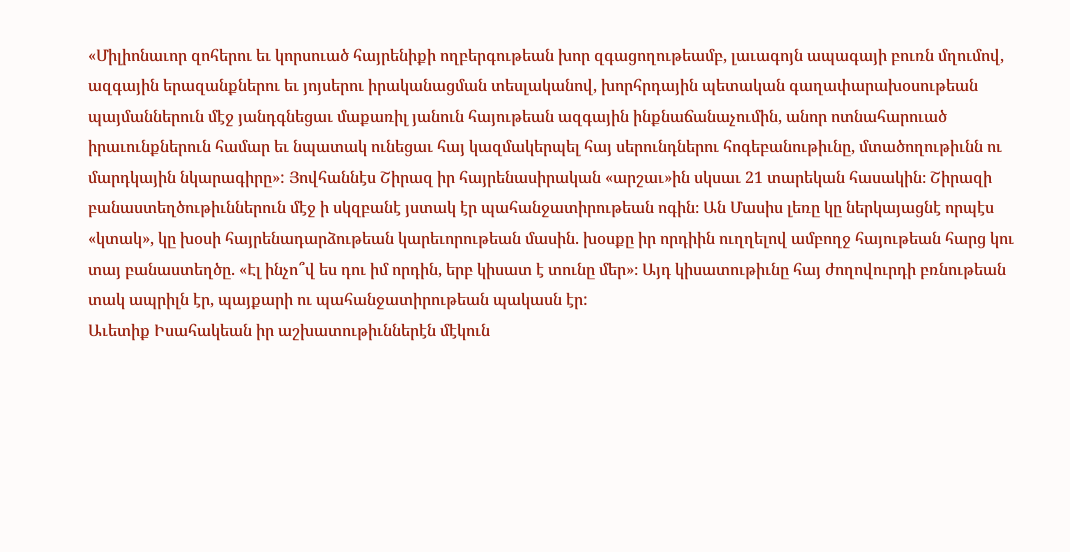«Միլիոնաւոր զոհերու եւ կորսուած հայրենիքի ողբերգութեան խոր զգացողութեամբ, լաւագոյն ապագայի բուռն մղումով, ազգային երազանքներու եւ յոյսերու իրականացման տեսլականով, խորհրդային պետական գաղափարախօսութեան պայմաններուն մէջ յանդգնեցաւ մաքառիլ յանուն հայութեան ազգային ինքնաճանաչումին, անոր ոտնահարուած իրաւունքներուն համար եւ նպատակ ունեցաւ հայ կազմակերպել հայ սերունդներու հոգեբանութիւնը, մտածողութիւնն ու մարդկային նկարագիրը»: Յովհաննէս Շիրազ իր հայրենասիրական «արշաւ»ին սկսաւ 21 տարեկան հասակին։ Շիրազի բանաստեղծութիւններուն մէջ ի սկզբանէ յստակ էր պահանջատիրութեան ոգին։ Ան Մասիս լեռը կը ներկայացնէ որպէս «կտակ», կը խօսի հայրենադարձութեան կարեւորութեան մասին. խօսքը իր որդիին ուղղելով ամբողջ հայութեան հարց կու տայ բանաստեղծը. «Էլ ինչո՞վ ես դու իմ որդին, երբ կիսատ է տունը մեր»։ Այդ կիսատութիւնը հայ ժողովուրդի բռնութեան տակ ապրիլն էր, պայքարի ու պահանջատիրութեան պակասն էր:
Աւետիք Իսահակեան իր աշխատութիւններէն մէկուն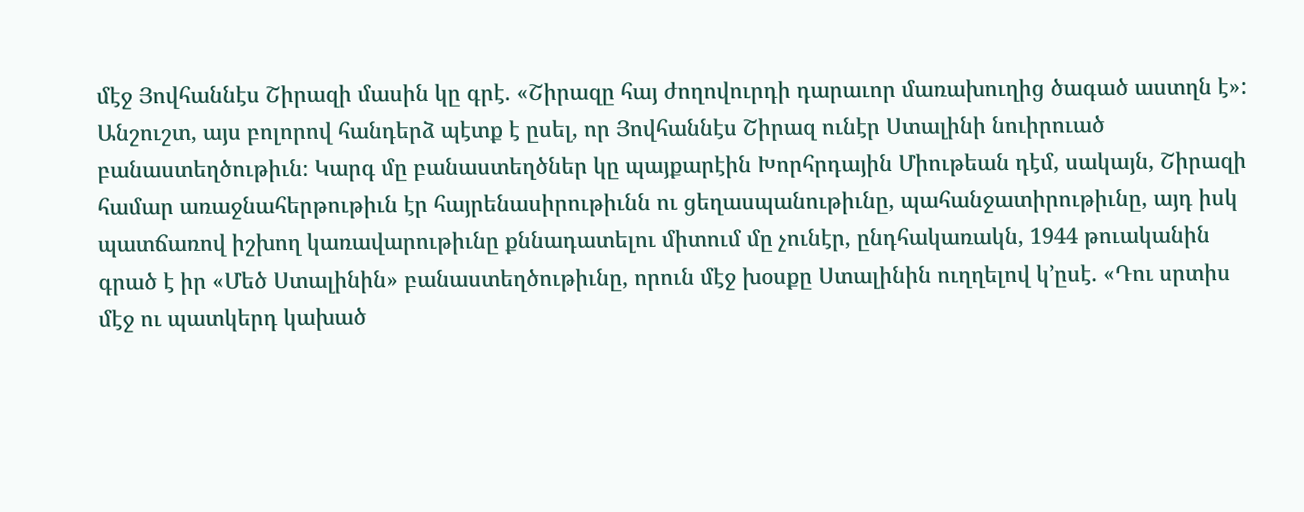մէջ Յովհաննէս Շիրազի մասին կը գրէ. «Շիրազը հայ ժողովուրդի դարաւոր մառախուղից ծագած աստղն է»:
Անշուշտ, այս բոլորով հանդերձ պէտք է ըսել, որ Յովհաննէս Շիրազ ունէր Ստալինի նուիրուած բանաստեղծութիւն։ Կարգ մը բանաստեղծներ կը պայքարէին Խորհրդային Միութեան դէմ, սակայն, Շիրազի համար առաջնահերթութիւն էր հայրենասիրութիւնն ու ցեղասպանութիւնը, պահանջատիրութիւնը, այդ իսկ պատճառով իշխող կառավարութիւնը քննադատելու միտում մը չունէր, ընդհակառակն, 1944 թուականին գրած է իր «Մեծ Ստալինին» բանաստեղծութիւնը, որուն մէջ խօսքը Ստալինին ուղղելով կ՚ըսէ. «Դու սրտիս մէջ ու պատկերդ կախած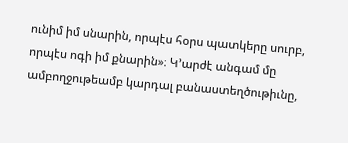ունիմ իմ սնարին, որպէս հօրս պատկերը սուրբ, որպէս ոգի իմ քնարին»։ Կ՚արժէ անգամ մը ամբողջութեամբ կարդալ բանաստեղծութիւնը,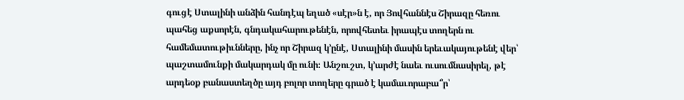գուցէ Ստալինի անձին հանդէպ եղած «սէր»ն է, որ Յովհաննէս Շիրազը հեռու պահեց աքսորէն, գնդակահարութենէն, որովհետեւ իրապէս տողերն ու համեմատութիւնները, ինչ որ Շիրազ կ՚ընէ, Ստալինի մասին երեւակայութենէ վեր՝ պաշտամունքի մակարդակ մը ունի։ Անշուշտ, կ՚արժէ նաեւ ուսումնասիրել, թէ արդեօք բանաստեղծը այդ բոլոր տողերը գրած է կամաւորաբա՞ր՝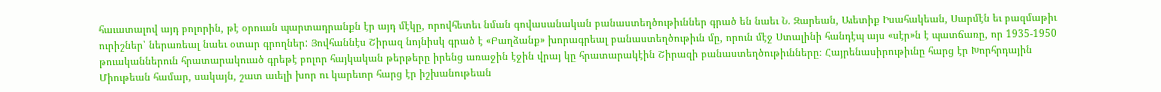հաւատալով այդ բոլորին, թէ օրուան պարտադրանքն էր այդ մէկը, որովհետեւ նման գովասանական բանաստեղծութիւններ գրած են նաեւ Ն. Զարեան, Աւետիք Իսահակեան, Սարմէն եւ բազմաթիւ ուրիշներ՝ ներառեալ նաեւ օտար գրողներ: Յովհաննէս Շիրազ նոյնիսկ գրած է «Բաղձանք» խորագրեալ բանաստեղծութիւն մը, որուն մէջ Ստալինի հանդէպ այս «սէր»ն է պատճառը, որ 1935-1950 թուականներուն հրատարակուած գրեթէ բոլոր հայկական թերթերը իրենց առաջին էջին վրայ կը հրատարակէին Շիրազի բանաստեղծութիւնները։ Հայրենասիրութիւնը հարց էր Խորհրդային Միութեան համար, սակայն, շատ աւելի խոր ու կարեւոր հարց էր իշխանութեան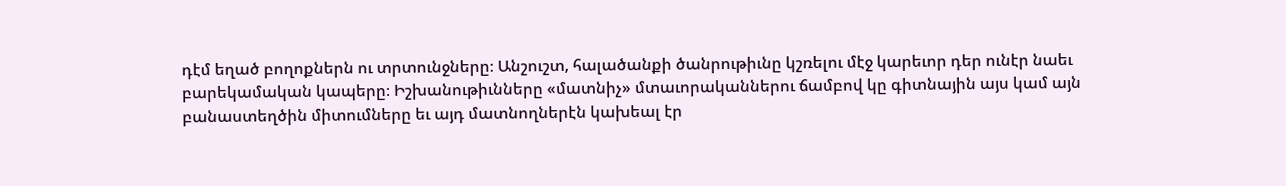դէմ եղած բողոքներն ու տրտունջները։ Անշուշտ, հալածանքի ծանրութիւնը կշռելու մէջ կարեւոր դեր ունէր նաեւ բարեկամական կապերը։ Իշխանութիւնները «մատնիչ» մտաւորականներու ճամբով կը գիտնային այս կամ այն բանաստեղծին միտումները եւ այդ մատնողներէն կախեալ էր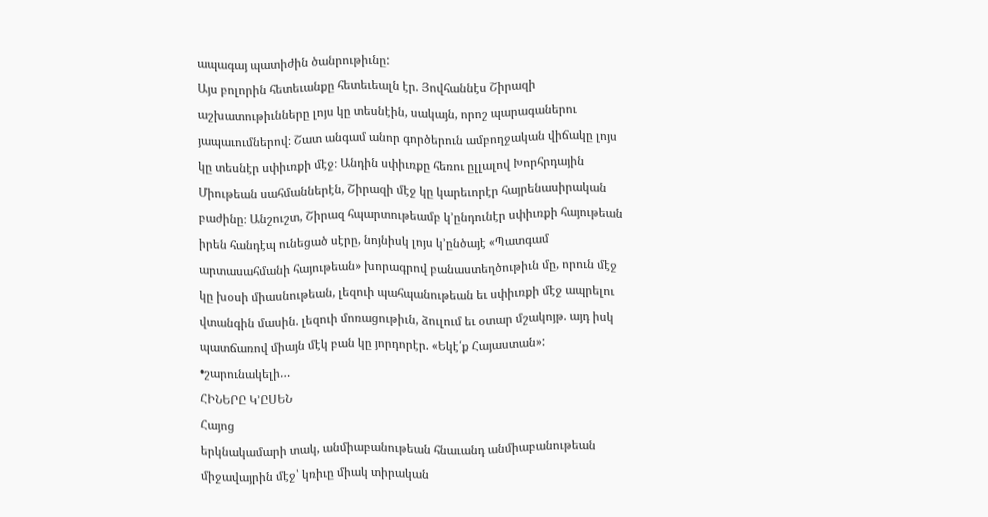ապագայ պատիժին ծանրութիւնը:
Այս բոլորին հետեւանքը հետեւեալն էր. Յովհաննէս Շիրազի աշխատութիւնները լոյս կը տեսնէին, սակայն, որոշ պարագաներու յապաւումներով։ Շատ անգամ անոր գործերուն ամբողջական վիճակը լոյս կը տեսնէր սփիւռքի մէջ։ Անդին սփիւռքը հեռու ըլլալով Խորհրդային Միութեան սահմաններէն, Շիրազի մէջ կը կարեւորէր հայրենասիրական բաժինը։ Անշուշտ, Շիրազ հպարտութեամբ կ՚ընդունէր սփիւռքի հայութեան իրեն հանդէպ ունեցած սէրը, նոյնիսկ լոյս կ՚ընծայէ «Պատգամ արտասահմանի հայութեան» խորագրով բանաստեղծութիւն մը, որուն մէջ կը խօսի միասնութեան, լեզուի պահպանութեան եւ սփիւռքի մէջ ապրելու վտանգին մասին. լեզուի մոռացութիւն, ձուլում եւ օտար մշակոյթ. այդ իսկ պատճառով միայն մէկ բան կը յորդորէր. «Եկէ՛ք Հայաստան»:
•շարունակելի…
ՀԻՆԵՐԸ Կ՚ԸՍԵՆ
Հայոց
երկնակամարի տակ, անմիաբանութեան հնաւանդ անմիաբանութեան միջավայրին մէջ՝ կռիւը միակ տիրական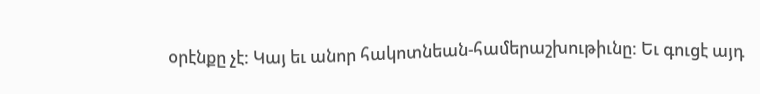օրէնքը չէ: Կայ եւ անոր հակոտնեան-համերաշխութիւնը: Եւ գուցէ այդ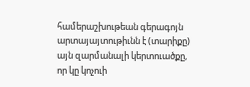համերաշխութեան գերագոյն արտայայտութիւնն է (տարիքը) այն զարմանալի կերտուածքը, որ կը կոչուի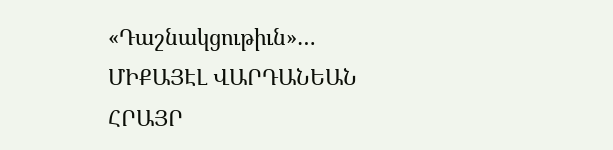«Դաշնակցութիւն»…
ՄԻՔԱՅԷԼ ՎԱՐԴԱՆԵԱՆ
ՀՐԱՅՐ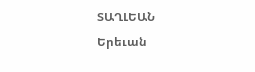ՏԱՂԼԵԱՆ
Երեւան